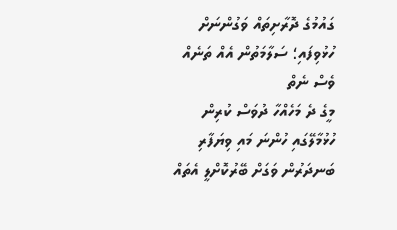ގައުމުގެ ދޮރާށިތައް ވަގުންނަށް ހުޅުވިފައި؛ ސަލާމަތުން އެއް ތަނެއް ވެސް ނެތް
މީގެ ދެ މަހެއްހާ ދުވަސް ކުރިން ހުޅުމާލޭގައި ހުންނަ މައި ވިޔަފާރި ބަނދަރުން ވަގަށް ބޭރުކޮށްލީ އެތައް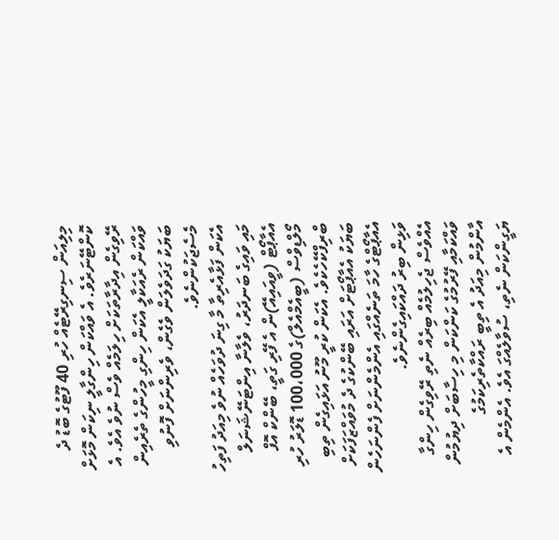މިލިއަން ސިނގިރޭޓެއް ހުރި 40 ފޫޓުގެ ބޮޑު ދެ ކޮންޓޭނަރެވެ. އެ ވައްކަން ހިންގާލީ ނިކަން މޮޅަށް ރޭވިގެން އިދާރާތަކަށް ހިލަމެއް ވެސް ނުވެ އެވެ. އެ ވައްކަން ރެއަކާލީ އެކަން ހިންގި މީހުންގެ ތެރެއިން ބަޔަކު ގަދަވެލަން ވެގެން، ވެރިންނަށް ފޮނުވި މެސެޖަކުންނެވެ.
އެކަން ފަޅާއެރިތާ މާ ގިނަ ދުވަހެއް ނުވެ މިއަދު ފަތިހު މައި ވައިގެ ބަނދަރު، ވެލާނާ އިންޓަނޭޝަނަލް އެއާޕޯޓް (ވީއައިއޭ)ން އެ ފޭރި ގަތީ، ބޭންކް އޮފް މޯލްޑިވްސް (ބީއެމްއެލް)ގެ 100،000 ޑޮލަރު ހުރި ބްރިފްކޭހެކެވެ. އެކަން ކުރީ މޫނު އަޅައިގެން ތިބި ބަޔަކު އެއާޕޯޓަށް އަރައި ބޭންކުގެ ދެ މުވައްޒަފަކަށް އެއާޕޯޓްގެ ހާމަ ތަނެއްގައި އެންމެންނަށް ފެންނަހެން ވަޅިން ބިރު ދައްކައިގެންނެވެ.
އެއްވެސް ޖެހިލުމެއް ބިރެއް ނެތި ރޭވިގެން ހިންގާ ވައްކަމާއި ފޭރުމުގެ ކަންކަން މި ހިސާބަށް ދިޔުމުން އާންމުން މިއަދު އެ ތިބީ ރައްކާތެރިކަމުގެ ޔަގީންކަން ނެތި، ސުވާލެއްގަ އެވެ. އެންމެން އެ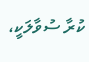ކުރާ ސުވާލަކީ،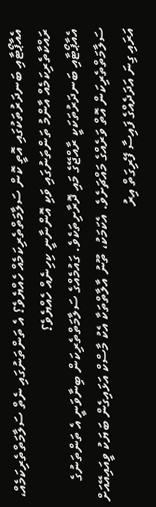އެއާޕޯޓާއި ބަނދަރުތަކުގައި އޮތީ ކޮން ސަލާމަތްތެރިކަމެއް ހެއްޔެވެ؟ އެ ތަންތަނުގައި ނެތް ސަލާމަތްތެރިކަމެއް، ރައްކާތެރިކަމެއް އާންމު ތަންތަނުގައި ވަކި އޮންނާނީ ކިހިނެއް ހެއްޔެވެ؟
އެއާޕޯޓާއި ބަނދަރުތަކަކީ ރާއްޖޭގެ މައި ދޮރާށިތަކެވެ. ގައުމެއްގެ ސަލާމަތްތެރިކަން ބިނާވަނީ އެ ތަންތަނުގެ ސަލާމަތްތެރިކަން އޮތް ވަރެއްގެ މައްޗަށެވެ. އެކަމަކު، ތޫނު އާލާތްތަކާ އެކު މާސްކް އަޅައިގެން ބަޔަކު ވީއައިއޭއަށް އަރައި ގިނަ އަދަދެއްގެ ފައިސާ ފޭރިގަތް އިރު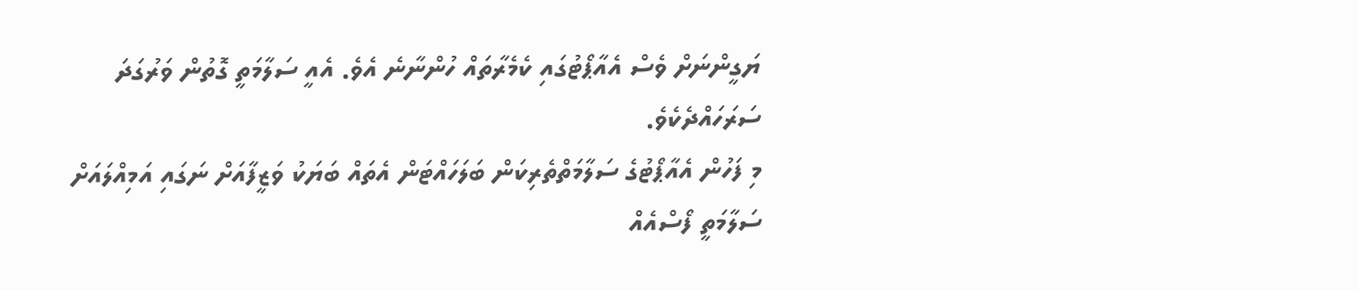ޔަގީންނަށް ވެސް އެއާޕޯޓުގައި ކެމެރާތައް ހުންނާނެ އެވެ. އެއީ ސަލާމަތީ ގޮތުން ވަރުގަދަ ސަރަހައްދެކެވެ.
މި ފަހުން އެއާޕޯޓުގެ ސަލާމަތްތެރިކަން ބަލަހައްޓަން އެތައް ބަޔަކު ވަޒީފާއަށް ނަގައި އަމިއްލައަށް ސަލާމަތީ ފޯސްއެއް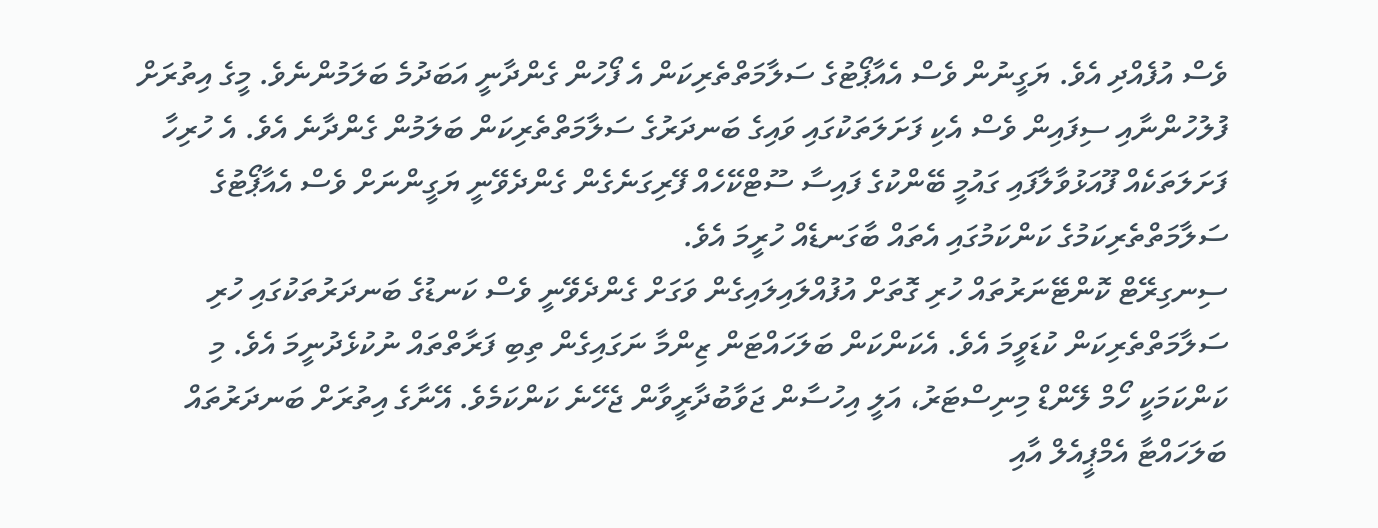ވެސް އުފެއްދި އެވެ. ޔަގީނުން ވެސް އެއާޕޯޓުގެ ސަލާމަތްތެރިކަން އެ ފޯހުން ގެންދާނީ އަބަދުމެ ބަލަމުންނެވެ. މީގެ އިތުރަށް ފުލުހުންނާއި ސިފައިން ވެސް އެކި ފަށަލަތަކުގައި ވައިގެ ބަނދަރުގެ ސަލާމަތްތެރިކަން ބަލަމުން ގެންދާނެ އެވެ. އެ ހުރިހާ ފަށަލަތަކެއް ފޫއަޅުވާލާފައި ގައުމީ ބޭންކުގެ ފައިސާ ސޫޓްކޭހެއް ފޭރިގަނެގެން ގެންދެވޭނީ ޔަގީންނަށް ވެސް އެއާޕޯޓުގެ ސަލާމަތްތެރިކަމުގެ ކަންކަމުގައި އެތައް ބާގަނޑެއް ހުރީމަ އެވެ.
ސިނގިރޭޓް ކޮންޓޭނަރުތައް ހުރި ގޮތަށް އުފުއްލައިލައިގެން ވަގަށް ގެންދެވޭނީ ވެސް ކަނޑުގެ ބަނދަރުތަކުގައި ހުރި ސަލާމަތްތެރިކަން ކުޑަވީމަ އެވެ. އެކަންކަން ބަލަހައްޓަން ޒިންމާ ނަގައިގެން ތިބި ފަރާތްތައް ނުކުޅެދުނީމަ އެވެ. މި ކަންކަމަކީ ހޯމް ލޭންޑް މިނިސްޓަރު، އަލީ އިހުސާން ޖަވާބުދާރީވާން ޖެހޭނެ ކަންކަމެވެ. އޭނާގެ އިތުރަށް ބަނދަރުތައް ބަލަހައްޓާ އެމްޕީއެލް އާއި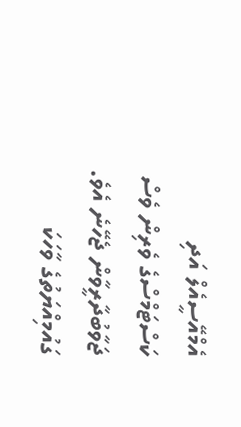އެމްއޭސީއެލް އަދި ކަސްޓަމްސްގެ ވެރިން ވެސް ޖަވާބުދާރީވާން ޖެހޭނެ އެވެ.
ގައުމިއްޔަތުގެ ވާހަކަ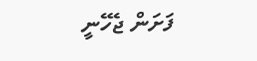ފަށަން ޖެހޭނީ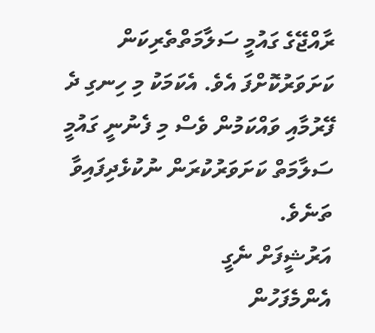ރާއްޖޭގެ ގައުމީ ސަލާމަތްތެރިކަން ކަށަވަރުކޮށްފަ އެވެ. އެކަމަކު މި ހިނގި ދެ ފޭރުމާއި ވައްކަމުން ވެސް މި ފެނުނީ ގައުމީ ސަލާމަތް ކަށަވަރުކުރަން ނުކުޅެދިފައިވާ ތަނެވެ.
އަރުޝީފަށް ނެގީ
އެންމެފަހުން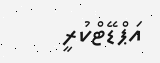އަޕްޑޭޓްކުރީ